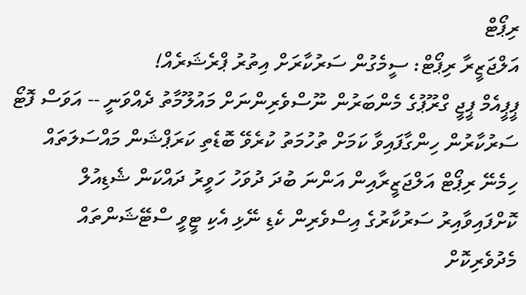ރިޕޯޓް
އަލްޖަޒީރާ ރިޕޯޓް: ސީމެގުން ސަރުކާރަށް އިތުރު ޕްރެޝަރެއް!
ޕީޕީއެމް ޕީޖީ ގްރޫޕުގެ މެންބަރުން ނޫސްވެރިންނަށް މައުލޫމާތު ދެއްވަނީ -- އަވަސް ފޮޓޯ
ސަރުކާރުން ހިންގާފައިވާ ކަމަށް ތުހުމަތު ކުރެވޭ ބޮޑެތި ކަރަޕްޝަން މައްސަލަތައް ހިމެނޭ ރިޕޯޓް އަލްޖަޒީރާއިން އަންނަ ބުދަ ދުވަހު ހަވީރު ދައްކަން ޝެޑިއުލް ކޮށްފައިވާއިރު ސަރުކާރުގެ އިސްވެރިން ކެޑި ނޭޅި އެކި ޓީވީ ސްޓޭޝަންތައް މެދުވެރިކޮށް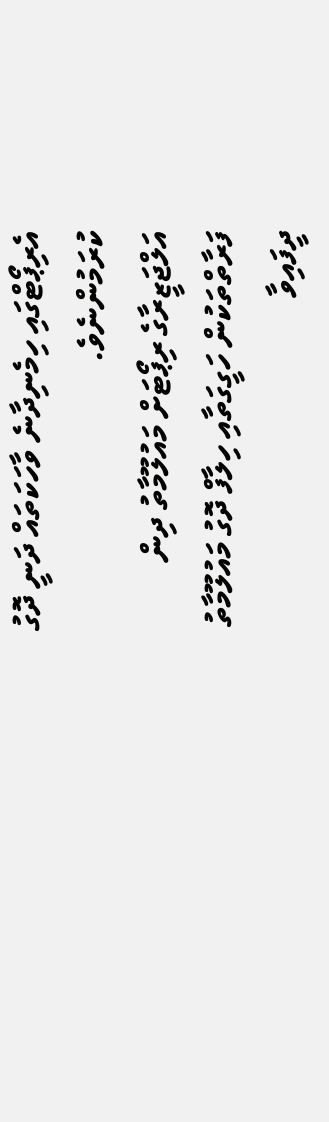އެރިޕޯޓްގައި ހިމެނިދާނެ ވާހަކަތައް ދަނީ ދޮގު ކުރަމުންނެވެ.
އަލްޖަޒީރާގެ ރިޕޯޓަށް މައުލޫމާތު ދިން ފަރާތްތަކުން ހަގީގަތާއި ހިލާފް ދޮގު މައުލޫމާތު ދީފައިވާ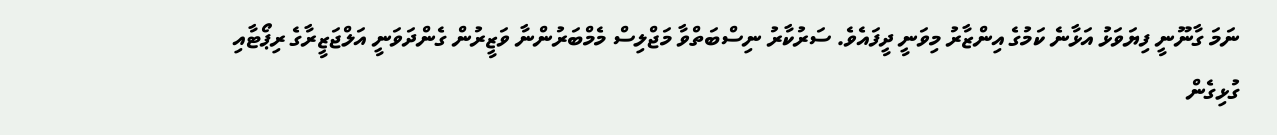ނަމަ ގާނޫނީ ފިޔަވަޅު އަޅާނެ ކަމުގެ އިންޒާރު މިވަނީ ދީފައެވެ. ސަރުކާރު ނިސްބަތްވާ މަޖްލިސް މެމްބަރުންނާ ވަޒީރުން ގެންދަވަނީ އަލްޖަޒީރާގެ ރިޕޯޓާއި ގުޅިގެން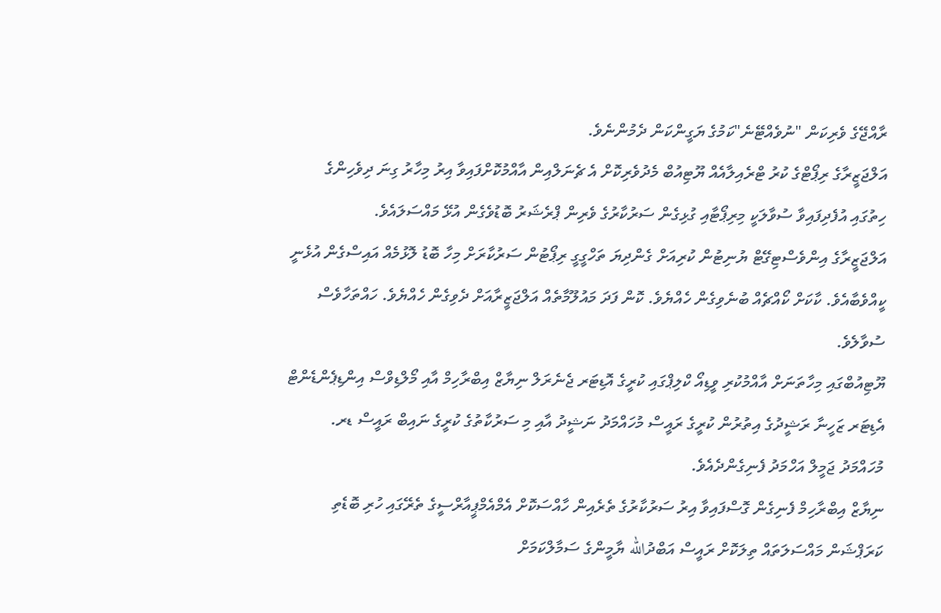ރާއްޖޭގެ ވެރިކަން "ނުވެއްޓޭނެ"ކަމުގެ ޔަގީންކަން ދެމުންނެވެ.
އަލްޖަޒީރާގެ ރިޕޯޓްގެ ކުރު ޓްރެއިލާއެއް ޔޫޓިއުބް މެދުވެރިކޮށް އެ ޗެނަލްއިން އާއްމުކޮށްފައިވާ އިރު މިހާރު ގިނަ ދިވެހިންގެ ހިތުގައި އުފެދިފައިވާ ސުވާލަކީ މިރިޕޯޓާއި ގުޅިގެން ސަރުކާރުގެ ވެރިން ޕްރެޝަރު ބޮޑުވެގެން އުޅޭ މައްސަލައެވެ.
އަލްޖަޒީރާގެ އިންވެސްޓިގޭޓް ޔުނިޓުން ކުރިއަށް ގެންދިޔަ ތަހްގީގީ ރިޕޯޓުން ސަރުކާރަށް މިހާ ބޮޑު ލޮޅުމެއް އައިސްގެން އުޅެނީ ކީއްވެބާއެވެ. ކާކަށް ކޯއްޗެއް ބުނެވިގެން ހެއްޔެވެ. ކޮން ފަދަ މައުލޫމާތެއް އަލްޖަޒީރާއަށް ދެވިގެން ހެއްޔެވެ. ހައްތަހާވެސް ސުވާލެވެ.
ޔޫޓިއުބްގައި މިހާތަނަށް އާއްމުކުރި ވީޑިއޯ ކްލިޕްގައި ކުރީގެ އޮޑިޓަރ ޖެނެރަލް ނިޔާޒް އިބްރާހިމް އާއި މޯލްޑިވްސް އިންޑިޕެންޑެންޓް އެޑިޓަރ ޒަހީނާ ރަޝީދުގެ އިތުރުން ކުރީގެ ރައީސް މުހައްމަދު ނަޝީދު އާއި މި ސަރުކާތުގެ ކުރީގެ ނައިބް ރައީސް ޑރ. މުހައްމަދު ޖަމީލް އަހްމަދު ފެނިގެންދެއެވެ.
ނިޔާޒް އިބްރާހިމް ފެނިގެން ގޮސްފައިވާ އިރު ސަރުކާރުގެ ތެރެއިން ހާއްސަކޮށް އެމްއެމްޕީއާރްސީގެ ތެރޭގައި ހުރި ބޮޑެތި ކަރަޕްޝަން މައްސަލަތައް ތިލަކޮށް ރައީސް އަބްދުالله ޔާމީންގެ ސަމާލްކަމަށް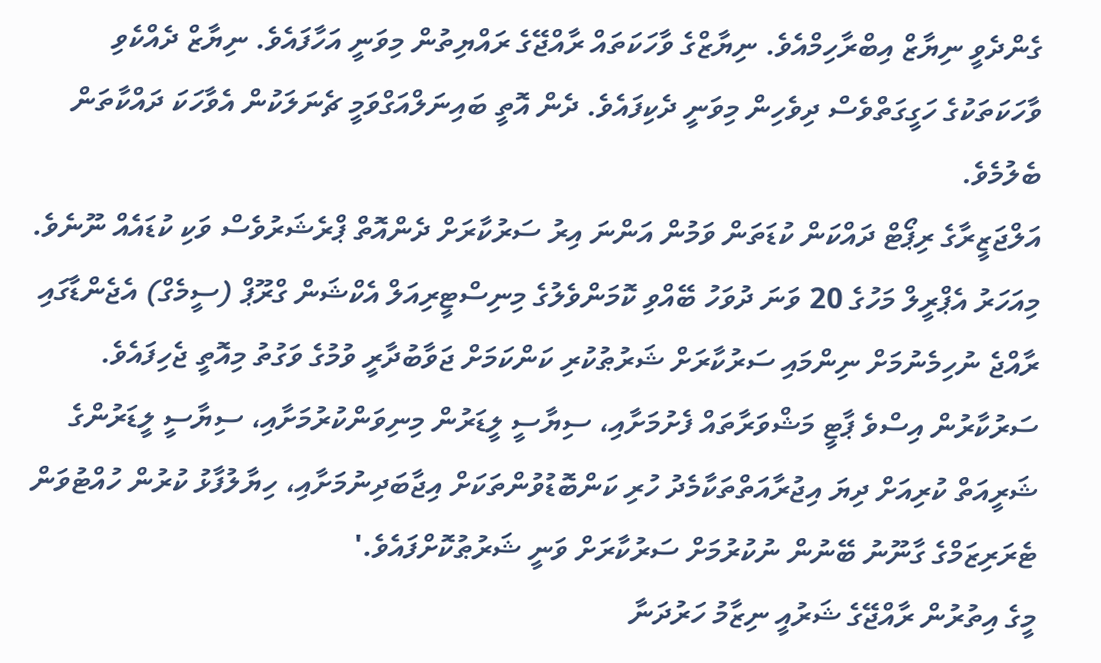ގެންދެވީ ނިޔާޒް އިބްރާހިމްއެވެ. ނިޔާޒްގެ ވާހަކަތައް ރާއްޖޭގެ ރައްޔިތުން މިވަނީ އަހާފައެވެ. ނިޔާޒް ދެއްކެވި ވާހަކަތަކުގެ ހަގީގަތްވެސް ދިވެހިން މިވަނީ ދެކިފައެވެ. ދެން އޮތީ ބައިނަލްއަގްވަމީ ޗެނަލަކުން އެވާހަކަ ދައްކާތަން ބެލުމެވެ.
އަލްޖަޒީރާގެ ރިޕޯޓް ދައްކަން ކުޑަތަން ވަމުން އަންނަ އިރު ސަރުކާރަށް ދެންއޮތް ޕްރެޝަރުވެސް ވަކި ކުޑައެއް ނޫނެވެ.
މިއަހަރު އެޕްރީލް މަހުގެ 20 ވަނަ ދުވަހު ބޭއްވި ކޮމަންވެލުގެ މިނިސްޓީރިއަލް އެކްޝަން ގްރޫޕް (ސީމެގް) އެޖެންޑާގައި ރާއްޖެ ނުހިމެނުމަށް ނިންމައި ސަރުކާރަށް ޝަރުޠުކުރި ކަންކަމަށް ޖަވާބުދާރީ ވުމުގެ ވަގުތު މިއޮތީ ޖެހިފައެވެ.
ސަރުކާރުން އިސްވެ ޕާޓީ މަޝްވަރާތައް ފެށުމަށާއި، ސިޔާސީ ލީޑަރުން މިނިވަންކުރުމަށާއި، ސިޔާސީ ލީޑަރުންގެ ޝަރީއަތް ކުރިއަށް ދިޔަ އިޖުރާއަތްތަކާމެދު ހުރި ކަންބޮޑުވުންތަކަށް އިޖާބަދިނުމަށާއި، ހިޔާލުފާޅު ކުރުން ހުއްޓުވަން ޓެރަރިޒަމްގެ ގާނޫނު ބޭނުން ނުކުރުމަށް ސަރުކާރަށް ވަނީ ޝަރުޠުކޮށްފައެވެ.'
މީގެ އިތުރުން ރާއްޖޭގެ ޝަރުއީ ނިޒާމު ހަރުދަނާ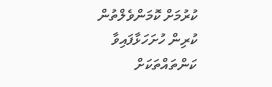ކުރުމަށް ކޮމަންވެލްތުން ކުރިން ހުށަހަޅާފައިވާ ކަންތައްތަކަށް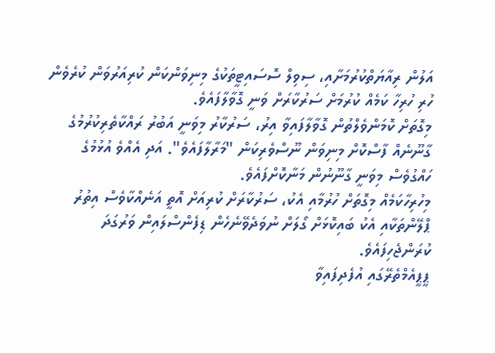އަލުން ރިއާޔަތްކުރުމަށާއި، ސިވިލް ސޮސައިޓީތަކުގެ މިނިވަންކަން ކުރިއަރުވަން ކުރެވެން ހުރި ހުރިހާ ކަމެއް ކުރުމަށް ސަރުކާރަށް ވަނީ ގޮވާލާފައެވެ.
މިގޮތަށް ކޮމަންވެލްތުން ގޮވާލާފައިވާ އިރު، ސަރުކާރު މިވަނީ އަބުރު ރައްކާތެރިކުރުމުގެ ގާނޫނެއް ފާސްކޮށް މިނިވަން ނޫސްވެރިކަން "މަރާލާފައެވެ". އަދި އެއްވެ އުޅުމުގެ ހައްގުވެސް މިވަނީ ގާނޫނުން މަނާކޮށްފައެވެ.
މިހުރިހާކަމެއް މިގޮތަށް ހުރުމާއި އެކު، ސަރުކާރަށް ކުރިއަށް އޮތީ އަނެއްކާވެސް އިތުރު ޕްލޭންތަކާއި އެކު ބައިކޮޅަށް ގޯލަށް ނުވަދެވޭނެހެން ޑިފެންސްލައިން ވަރުގަދަ ކުރަންޖެހިފައެވެ.
ޕީޕީއެމްތެރޭގައި އުފެދިފައިވާ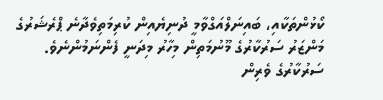ކޯޅުންތަކާއި، ބައިނަލްއަގްވާމީ ދުނިޔެއިން ކުރިމަތިވެދާނެ ޕްރެޝަރުގެ މަންޒަރު ސަރުކާރުގެ މޫނުމަތިން މިހާރު މިދަނީ ފެންނަމުންނެވެ.
ސަރުކާރުގެ ވެރިން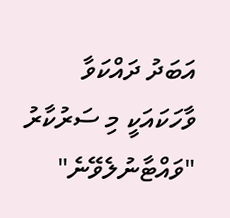އަބަދު ދައްކަވާ ވާހަކައަކީ މި ސަރުކާރު "ވައްޓާނުލެވޭނެ"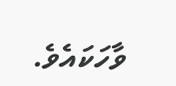ވާހަކައެވެ.